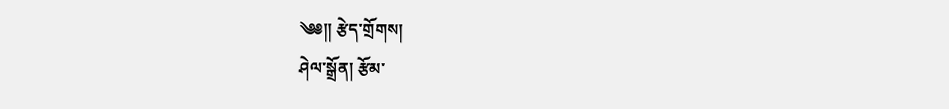༄༅།། རྩེད་གྲོགས།
ཤེལ་སྒྲོན། རྩོམ་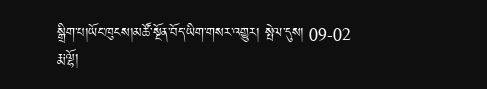སྒྲིག་པ།ཡོང་ཁུངས།མཚོ་སྔོན་བོད་ཡིག་གསར་འགྱུར། སྤེལ་དུས། 09-02
རྨ་ལྷོ།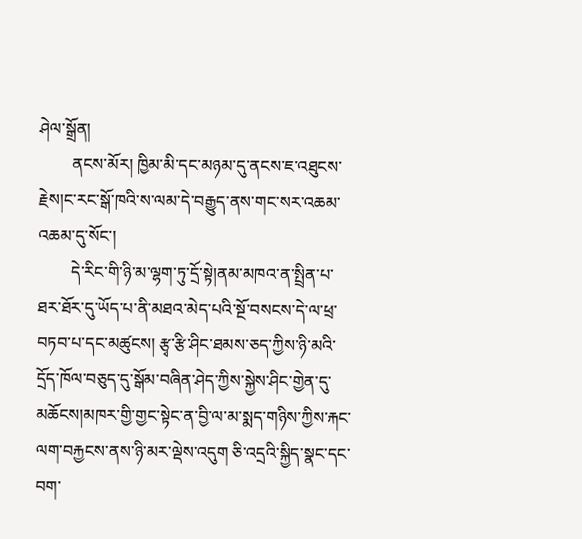ཤེལ་སྒྲོན།
        ནངས་མོར། ཁྱིམ་མི་དང་མཉམ་དུ་ནངས་ཇ་འཐུངས་རྗེས།ང་རང་སྒོ་ཁའི་ས་ལམ་དེ་བརྒྱུད་ནས་གང་སར་འཆམ་འཆམ་དུ་སོང་།
        དེ་རིང་གི་ཉི་མ་ལྷག་ཏུ་དྲོ་སྟེ།ནམ་མཁའ་ན་སྤྲིན་པ་ཐར་ཐོར་དུ་ཡོད་པ་ནི་མཐའ་མེད་པའི་སྔོ་བསངས་དེ་ལ་ཕྲ་བཏབ་པ་དང་མཚུངས། རྩྭ་རྩི་ཤིང་ཐམས་ཅད་ཀྱིས་ཉི་མའི་དྲོད་ཁོལ་བཅུད་དུ་སྒོམ་བཞིན་ཤེད་ཀྱིས་སྐྱེས་ཤིང་གྱེན་དུ་མཆོངས།མཁར་གྱི་གྱང་སྟེང་ན་བྱི་ལ་མ་སྨད་གཉིས་ཀྱིས་རྐང་ལག་བརྐྱངས་ནས་ཉི་མར་ལྡེས་འདུག ཅི་འདྲའི་སྐྱིད་སྣང་དང་བག་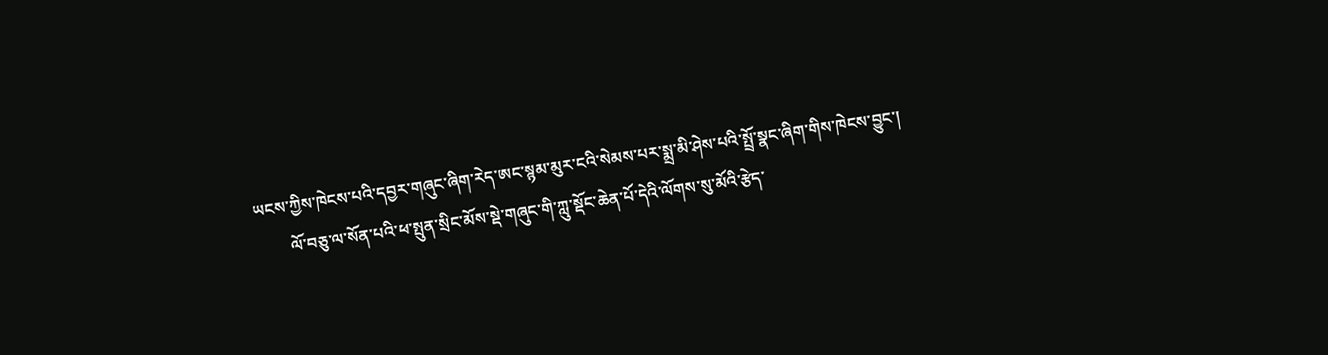ཡངས་ཀྱིས་ཁེངས་པའི་དབྱར་གཞུང་ཞིག་རེད་ཨང་སྙམ་མུར་ངའི་སེམས་པར་སྨྲ་མི་ཤེས་པའི་སྤྲོ་སྣང་ཞིག་གིས་ཁེངས་བྱུང་།
        ལོ་བཅུ་ལ་སོན་པའི་ཕ་སྤུན་སྲིང་མོས་སྡེ་གཞུང་གི་ཀླུ་སྡོང་ཆེན་པོ་དེའི་ལོགས་སུ་མོའི་རྩེད་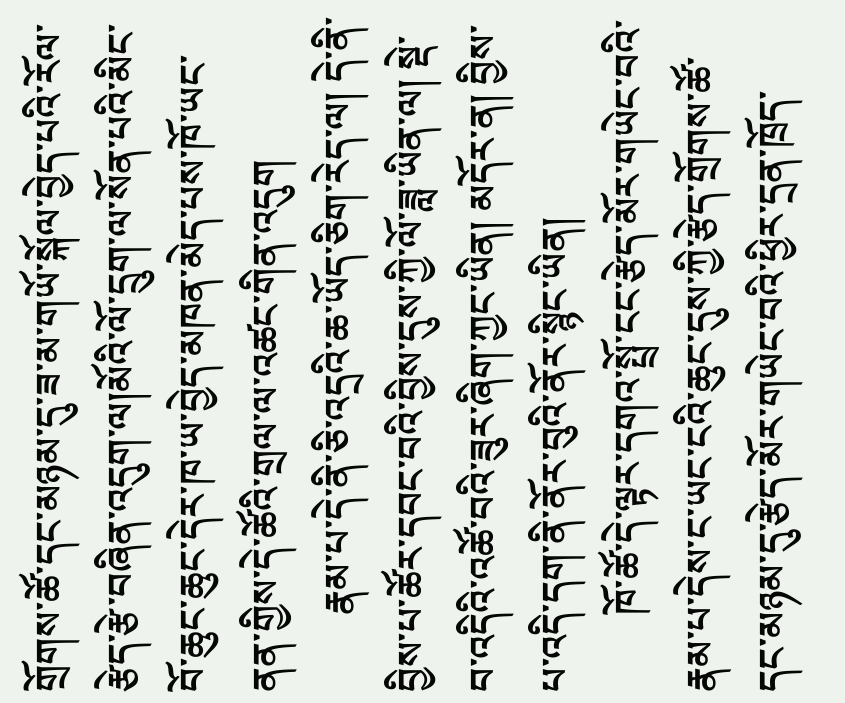གྲོགས་ཚོ་དང་མཉམ་དུ་ཟ་མ་གཡོ་སྐོལ་བྱེད་པའི་རོལ་རྩེད་རྩེ་བཞིན་འདུག་ལ།མོའི་ལོ་དྲུག་ལ་སོན་པའི་མིང་བོ་ཆུང་ཆུང་དེར་ཁ་ཡ་བྱེད་མཁན་མེད་པས་ཁོ་ཡང་ནན་གྱིས་དེ་ཚོའི་གྲལ་ལ་འཚང་གིན་འདུག
        རྣམ་པ་དེ་ནི་ཅི་འདྲའི་ཆ་ཡོད་ཅིག་རེད་ལ། དེ་ནི་བྱིས་པ་ཚོར་དབང་བའི་བྱིས་དུས་ཀྱི་ལོ་ཟླ་ཡིན་ལ། སྡེ་བ་འདིའི་འཚོ་བའི་ཟུར་ཞིག་ཀྱང་ཡིན། མདོར་ན། བྱིས་པ་འདི་དག་ནི་ནོར་བུའི་ནོར་སྙིང་ཡིན།
        ཁོ་ཚོ་དེ་ལྟར་དགའ་སྤྲོ་ངང་རྩེད་མོར་གཡེང་བའི་རྣམ་པ་དེས་ང་ཡང་ངའི་ཆུང་དུས་ཀྱི་རྩེད་གྲོགས་ཚོ་དང་མཉམ་དུ་རྩེད་མོར་གཡེང་བའི་ཕྱིར་དྲན་ཁྲོད་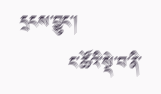དྲངས་བྱུང་།
        ང་ཚོའི་སྡེ་བ་ནི་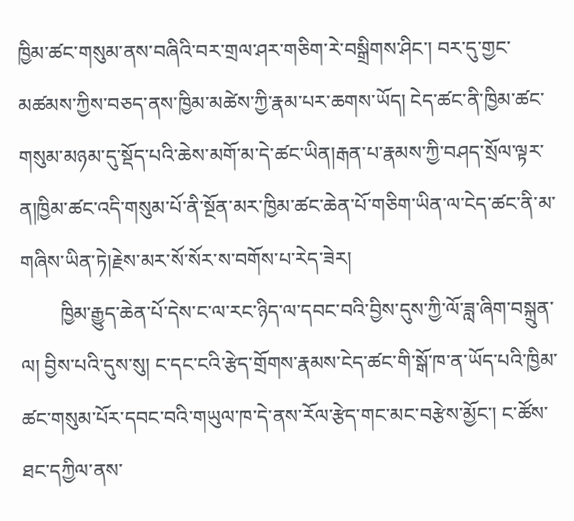ཁྱིམ་ཚང་གསུམ་ནས་བཞིའི་བར་གྲལ་ཤར་གཅིག་རེ་བསྒྲིགས་ཤིང་། བར་དུ་གྱང་མཚམས་ཀྱིས་བཅད་ནས་ཁྱིམ་མཚེས་ཀྱི་རྣམ་པར་ཆགས་ཡོད། ངེད་ཚང་ནི་ཁྱིམ་ཚང་གསུམ་མཉམ་དུ་སྡོད་པའི་ཆེས་མགོ་མ་དེ་ཚང་ཡིན།རྒན་པ་རྣམས་ཀྱི་བཤད་སྲོལ་ལྟར་ན།ཁྱིམ་ཚང་འདི་གསུམ་པོ་ནི་སྔོན་མར་ཁྱིམ་ཚང་ཆེན་པོ་གཅིག་ཡིན་ལ་ངེད་ཚང་ནི་མ་གཞིས་ཡིན་ཏེ།རྗེས་མར་སོ་སོར་ས་བགོས་པ་རེད་ཟེར།
        ཁྱིམ་རྒྱུད་ཆེན་པོ་དེས་ང་ལ་རང་ཉིད་ལ་དབང་བའི་བྱིས་དུས་ཀྱི་ལོ་ཟླ་ཞིག་བསྐྲུན་ལ། བྱིས་པའི་དུས་སུ། ང་དང་ངའི་རྩེད་གྲོགས་རྣམས་ངེད་ཚང་གི་སྒོ་ཁ་ན་ཡོད་པའི་ཁྱིམ་ཚང་གསུམ་པོར་དབང་བའི་གཡུལ་ཁ་དེ་ནས་རོལ་རྩེད་གང་མང་བརྩེས་མྱོང་། ང་ཚོས་ཐང་དཀྱིལ་ནས་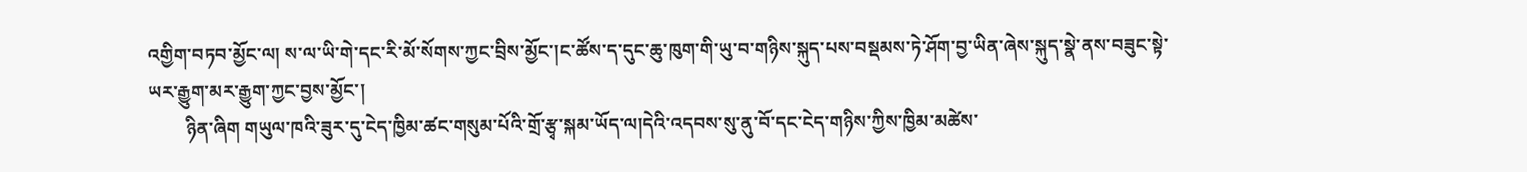འགྱིག་བཏབ་མྱོང་ལ། ས་ལ་ཡི་གེ་དང་རི་མོ་སོགས་ཀྱང་བྲིས་མྱོང་།ང་ཚོས་ད་དུང་ཆུ་ཁུག་གི་ཡུ་བ་གཉིས་སྐུད་པས་བསྡམས་ཏེ་ཤོག་བྱ་ཡིན་ཞེས་སྐུད་སྣེ་ནས་བཟུང་སྟེ་ཡར་རྒྱུག་མར་རྒྱུག་ཀྱང་བྱས་མྱོང་།
        ཉིན་ཞིག གཡུལ་ཁའི་ཟུར་དུ་ངེད་ཁྱིམ་ཚང་གསུམ་པོའི་གྲོ་རྩྭ་སྐམ་ཡོད་ལ།དེའི་འདབས་སུ་ནུ་བོ་དང་ངེད་གཉིས་ཀྱིས་ཁྱིམ་མཚེས་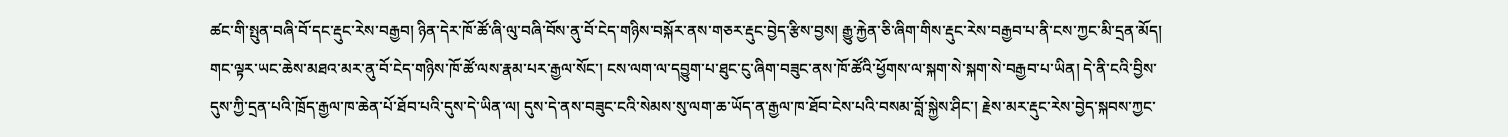ཚང་གི་སྤུན་བཞི་བོ་དང་རྡུང་རེས་བརྒྱབ། ཉིན་དེར་ཁོ་ཚོ་ཞི་ལུ་བཞི་བོས་ནུ་བོ་ངེད་གཉིས་བསྐོར་ནས་གཅར་རྡུང་བྱེད་རྩིས་བྱས། རྒྱུ་རྐྱེན་ཅི་ཞིག་གིས་རྡུང་རེས་བརྒྱབ་པ་ནི་ངས་ཀྱང་མི་དྲན་མོད། གང་ལྟར་ཡང་ཆེས་མཐའ་མར་ནུ་བོ་ངེད་གཉིས་ཁོ་ཚོ་ལས་རྣམ་པར་རྒྱལ་སོང་། ངས་ལག་ལ་དབྱུག་པ་ཐུང་ངུ་ཞིག་བཟུང་ནས་ཁོ་ཚོའི་ཕྱོགས་ལ་སྐག་སེ་སྐག་སེ་བརྒྱབ་པ་ཡིན། དེ་ནི་ངའི་བྱིས་དུས་ཀྱི་དྲན་པའི་ཁྲོད་རྒྱལ་ཁ་ཆེན་པོ་ཐོབ་པའི་དུས་དེ་ཡིན་ལ། དུས་དེ་ནས་བཟུང་ངའི་སེམས་སུ་ལག་ཆ་ཡོད་ན་རྒྱལ་ཁ་ཐོབ་ངེས་པའི་བསམ་བློ་སྐྱེས་ཤིང་། རྗེས་མར་རྡུང་རེས་བྱེད་སྐབས་ཀྱང་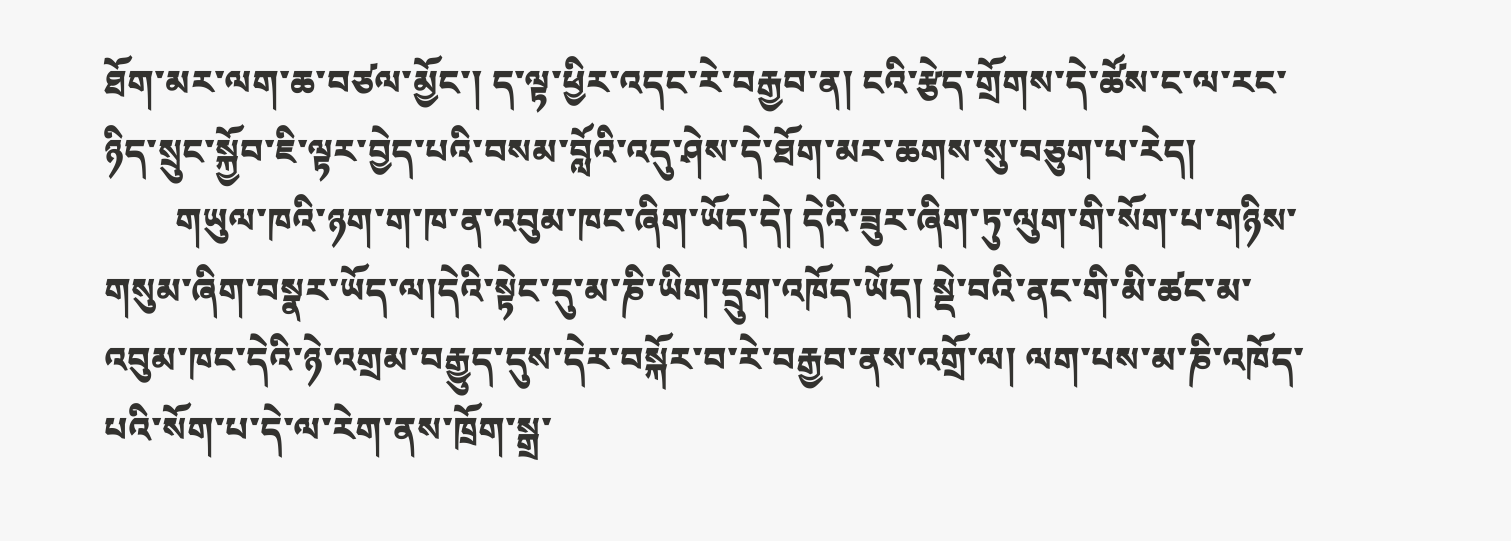ཐོག་མར་ལག་ཆ་བཙལ་མྱོང་། ད་ལྟ་ཕྱིར་འདང་རེ་བརྒྱབ་ན། ངའི་རྩེད་གྲོགས་དེ་ཚོས་ང་ལ་རང་ཉིད་སྲུང་སྐྱོབ་ཇི་ལྟར་བྱེད་པའི་བསམ་བློའི་འདུ་ཤེས་དེ་ཐོག་མར་ཆགས་སུ་བཅུག་པ་རེད།
        གཡུལ་ཁའི་ཉག་ག་ཁ་ན་འབུམ་ཁང་ཞིག་ཡོད་དེ། དེའི་ཟུར་ཞིག་ཏུ་ལུག་གི་སོག་པ་གཉིས་གསུམ་ཞིག་བསྣར་ཡོད་ལ།དེའི་སྟེང་དུ་མ་ཎི་ཡིག་དྲུག་འཁོད་ཡོད། སྡེ་བའི་ནང་གི་མི་ཚང་མ་འབུམ་ཁང་དེའི་ཉེ་འགྲམ་བརྒྱུད་དུས་དེར་བསྐོར་བ་རེ་བརྒྱབ་ནས་འགྲོ་ལ། ལག་པས་མ་ཎི་འཁོད་པའི་སོག་པ་དེ་ལ་རེག་ནས་ཁྲོག་སྒྲ་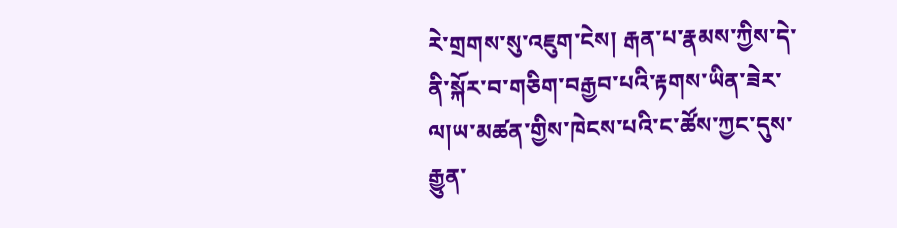རེ་གྲགས་སུ་འཇུག་ངེས། རྒན་པ་རྣམས་ཀྱིས་དེ་ནི་སྐོར་བ་གཅིག་བརྒྱབ་པའི་རྟགས་ཡིན་ཟེར་ལ།ཡ་མཚན་གྱིས་ཁེངས་པའི་ང་ཚོས་ཀྱང་དུས་རྒྱུན་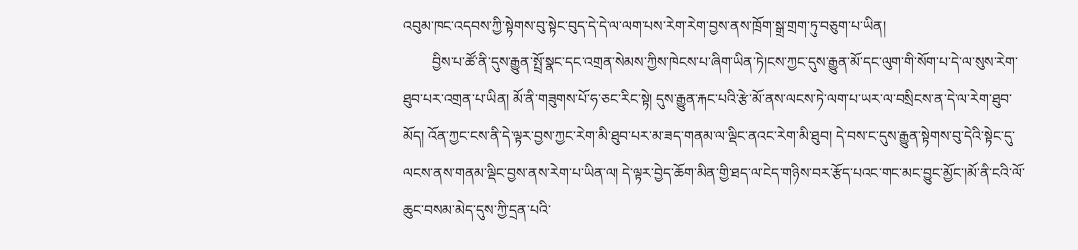འབུམ་ཁང་འདབས་ཀྱི་སྟེགས་བུ་སྟེང་བུད་དེ་དེ་ལ་ལག་པས་རེག་རེག་བྱས་ནས་ཁྲོག་སྒྲ་གྲག་ཏུ་བཅུག་པ་ཡིན།
        བྱིས་པ་ཚོ་ནི་དུས་རྒྱུན་སྤྲོ་སྣང་དང་འགྲན་སེམས་ཀྱིས་ཁེངས་པ་ཞིག་ཡིན་ཏེ།ངས་ཀྱང་དུས་རྒྱུན་མོ་དང་ལུག་གི་སོག་པ་དེ་ལ་སུས་རེག་ཐུབ་པར་འགྲན་པ་ཡིན། མོ་ནི་གཟུགས་པོ་ཧ་ཅང་རིང་སྟེ། དུས་རྒྱུན་རྐང་པའི་རྩེ་མོ་ནས་ལངས་ཏེ་ལག་པ་ཡར་ལ་བསྲིངས་ན་དེ་ལ་རེག་ཐུབ་མོད། འོན་ཀྱང་ངས་ནི་དེ་ལྟར་བྱས་ཀྱང་རེག་མི་ཐུབ་པར་མ་ཟད་གནམ་ལ་ལྡིང་ནའང་རེག་མི་ཐུབ། དེ་བས་ང་དུས་རྒྱུན་སྟེགས་བུ་དེའི་སྟེང་དུ་ལངས་ནས་གནམ་ལྡིང་བྱས་ནས་རེག་པ་ཡིན་ལ། དེ་ལྟར་བྱེད་ཆོག་མིན་གྱི་ཐད་ལ་ངེད་གཉིས་བར་རྩོད་པའང་གང་མང་བྱུང་མྱོང་།མོ་ནི་ངའི་ལོ་ཆུང་བསམ་མེད་དུས་ཀྱི་དྲན་པའི་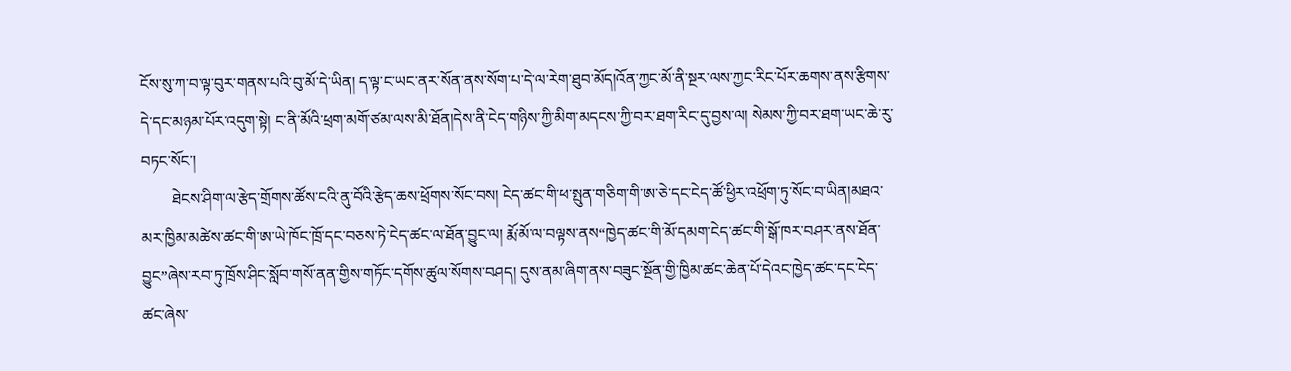ངོས་སུ་ཀ་བ་ལྟ་བུར་གནས་པའི་བུ་མོ་དེ་ཡིན། ད་ལྟ་ང་ཡང་ནར་སོན་ནས་སོག་པ་དེ་ལ་རེག་ཐུབ་མོད།འོན་ཀྱང་མོ་ནི་སྔར་ལས་ཀྱང་རིང་པོར་ཆགས་ནས་རྩིགས་དེ་དང་མཉམ་པོར་འདུག་སྟེ། ང་ནི་མོའི་ཕྲག་མགོ་ཙམ་ལས་མི་ཐོན།དེས་ནི་ངེད་གཉིས་ཀྱི་མིག་མདངས་ཀྱི་བར་ཐག་རིང་དུ་བྱས་ལ། སེམས་ཀྱི་བར་ཐག་ཡང་ཆེ་རུ་བཏང་སོང་།
        ཐེངས་ཤིག་ལ་རྩེད་གྲོགས་ཚོས་ངའི་ནུ་བོའི་རྩེད་ཆས་ཕྲོགས་སོང་བས། ངེད་ཚང་གི་ཕ་སྤུན་གཅིག་གི་ཨ་ཅེ་དང་ངེད་ཚོ་ཕྱིར་འཕྲོག་ཏུ་སོང་བ་ཡིན།མཐའ་མར་ཁྱིམ་མཚེས་ཚང་གི་ཨ་ཡེ་ཁོང་ཁྲོ་དང་བཅས་ཏེ་ངེད་ཚང་ལ་ཐོན་བྱུང་ལ། རྨོ་མོ་ལ་བལྟས་ནས“ཁྱེད་ཚང་གི་མོ་དམག་ངེད་ཚང་གི་སྒོ་ཁར་བཤར་ནས་ཐོན་བྱུང”ཞེས་རབ་ཏུ་ཁྲོས་ཤིང་སློབ་གསོ་ནན་གྱིས་གཏོང་དགོས་ཚུལ་སོགས་བཤད། དུས་ནམ་ཞིག་ནས་བཟུང་སྔོན་གྱི་ཁྱིམ་ཚང་ཆེན་པོ་དེའང་ཁྱེད་ཚང་དང་ངེད་ཚང་ཞེས་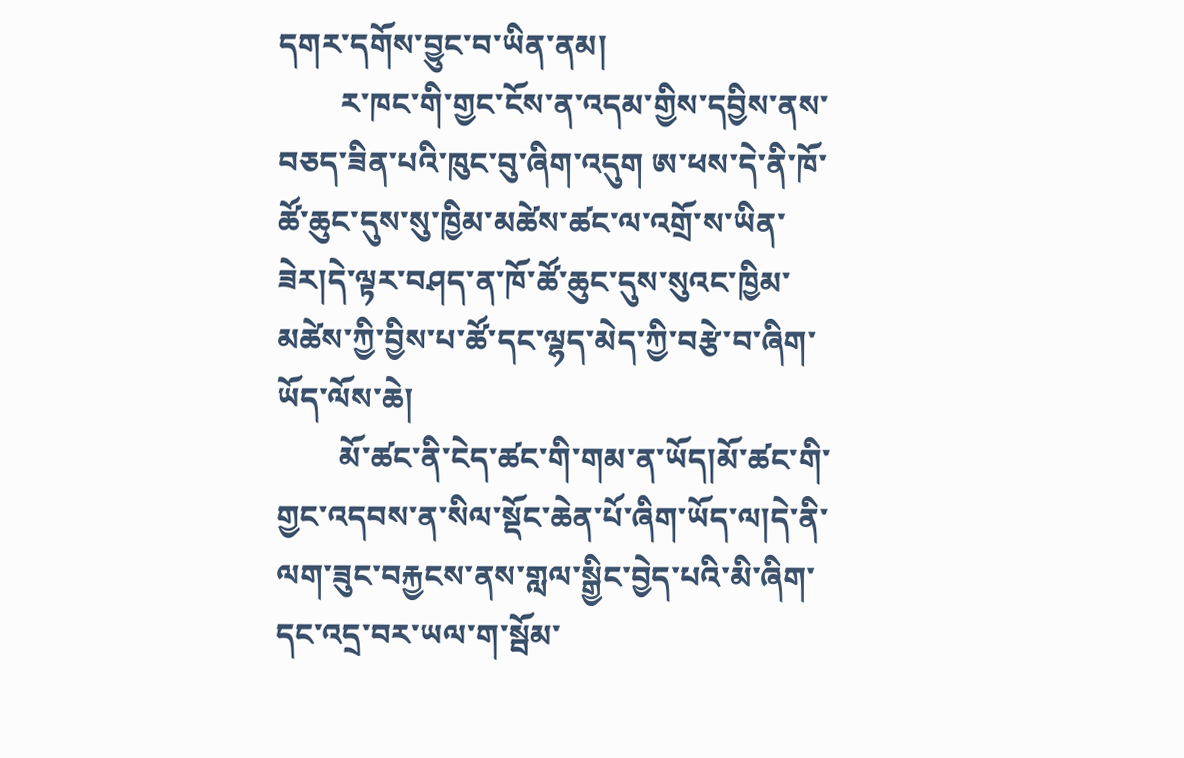དགར་དགོས་བྱུང་བ་ཡིན་ནམ།
        ར་ཁང་གི་གྱང་ངོས་ན་འདམ་གྱིས་དབྱིས་ནས་བཅད་ཟིན་པའི་ཁུང་བུ་ཞིག་འདུག ཨ་ཕས་དེ་ནི་ཁོ་ཚོ་ཆུང་དུས་སུ་ཁྱིམ་མཚེས་ཚང་ལ་འགྲོ་ས་ཡིན་ཟེར།དེ་ལྟར་བཤད་ན་ཁོ་ཚོ་ཆུང་དུས་སུའང་ཁྱིམ་མཚེས་ཀྱི་བྱིས་པ་ཚོ་དང་ལྷད་མེད་ཀྱི་བརྩེ་བ་ཞིག་ཡོད་ལོས་ཆེ།
        མོ་ཚང་ནི་ངེད་ཚང་གི་གམ་ན་ཡོད།མོ་ཚང་གི་གྱང་འདབས་ན་སིལ་སྡོང་ཆེན་པོ་ཞིག་ཡོད་ལ།དེ་ནི་ལག་ཟུང་བརྐྱངས་ནས་གླལ་སྒྱིང་བྱེད་པའི་མི་ཞིག་དང་འདྲ་བར་ཡལ་ག་སྦོམ་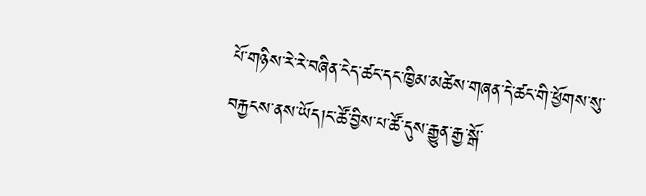པོ་གཉིས་རེ་རེ་བཞིན་ངེད་ཚང་དང་ཁྱིམ་མཚེས་གཞན་དེ་ཚང་གི་ཕྱོགས་སུ་བརྐྱངས་ནས་ཡོད།ང་ཚོ་བྱིས་པ་ཚོ་དུས་རྒྱུན་རྒྱ་སྒོ་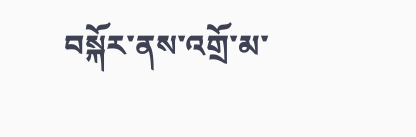བསྐོར་ནས་འགྲོ་མ་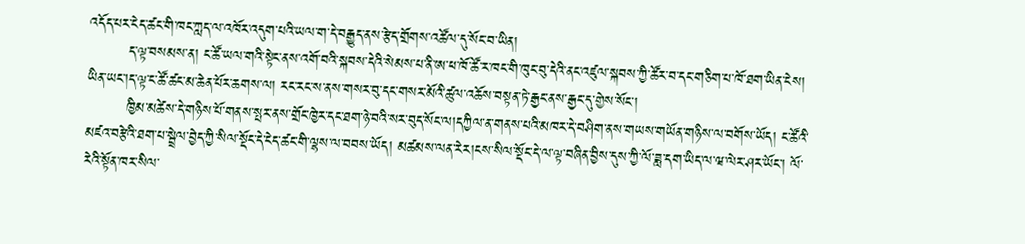འདོད་པར་ངེད་ཚང་གི་ཁང་ཀླད་ལ་འཁོར་འདུག་པའི་ཡལ་ག་དེ་བརྒྱུད་ནས་རྩེད་གྲོགས་འཚོལ་དུ་སོང་བ་ཡིན།
        ད་ལྟ་བསམས་ན། ང་ཚོ་ཡལ་གའི་སྟེང་ནས་འགོ་བའི་སྐབས་དེའི་སེམས་པ་ནི་ཨ་ཕ་ཁོ་ཚོ་ར་ཁང་གི་ཁུང་བུ་དེའི་ནང་འཛུལ་སྐབས་ཀྱི་ཚོར་བ་དང་གཅིག་པ་ཁོ་ཐག་ཡིན་ངེས། ཡིན་ཡང་།ད་ལྟ་ང་ཚོ་ཚང་མ་ཆེན་པོར་ཆགས་ལ། རང་རང་ས་ནས་གསར་བུ་དང་གསར་མོའི་ཚུལ་འཆོས་བསྟན་ཏེ་རྒྱང་ནས་རྒྱང་དུ་གྱེས་སོང་།
        ཁྱིམ་མཚེས་དེ་གཉིས་པོ་གནས་སྤར་ནས་གྲོང་ཁྱེར་དང་ཐག་ཉེ་བའི་སར་བུད་སོང་ལ།དཀྱིལ་ན་གནས་པའི་མཁར་དེ་བཤིག་ནས་གཡས་གཡོན་གཉིས་ལ་བགོས་ཡོད། ང་ཚོའི་མཛའ་བརྩེའི་ཐག་པ་སྦྲེལ་བྱེད་ཀྱི་སིལ་སྡོང་དེ་ངེད་ཚང་གི་ལྷས་ལ་བབས་ཡོད། མཚམས་ལན་རེར།ངས་སིལ་སྡོང་དེ་ལ་ལྟ་བཞིན་བྱིས་དུས་ཀྱི་ལོ་ཟླ་དག་ཡིད་ལ་ཝ་ལེར་ཤར་ཡོང་། ལོ་རེའི་སྟོན་ཁར་སིལ་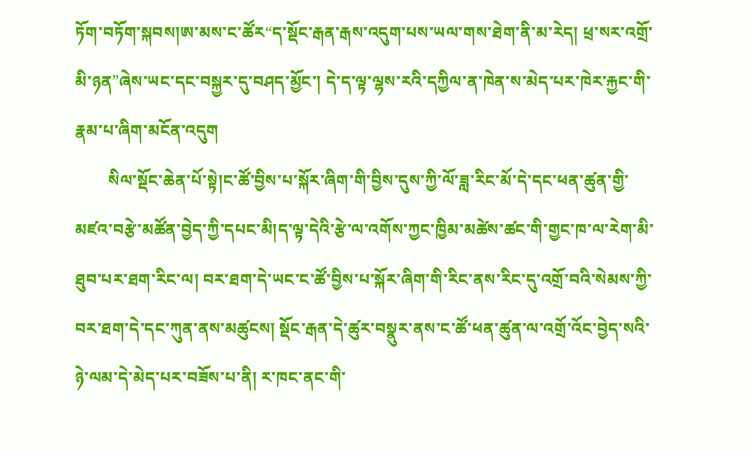ཏོག་བཏོག་སྐབས།ཨ་མས་ང་ཚོར“ད་སྡོང་རྒན་རྒས་འདུག་པས་ཡལ་གས་ཐེག་ནི་མ་རེད། ཕྲ་སར་འགྲོ་མི་ཉན”ཞེས་ཡང་དང་བསྐྱར་དུ་བཤད་མྱོང་། དེ་ད་ལྟ་ལྷས་རའི་དཀྱིལ་ན་ཁེན་ས་མེད་པར་ཁེར་རྐྱང་གི་རྣམ་པ་ཞིག་མངོན་འདུག
        སིལ་སྡོང་ཆེན་པོ་སྟེ།ང་ཚོ་བྱིས་པ་སྐོར་ཞིག་གི་བྱིས་དུས་ཀྱི་ལོ་ཟླ་རིང་མོ་དེ་དང་ཕན་ཚུན་གྱི་མཛའ་བརྩེ་མཚོན་བྱེད་ཀྱི་དཔང་མི།ད་ལྟ་དེའི་རྩེ་ལ་འགོས་ཀྱང་ཁྱིམ་མཚེས་ཚང་གི་གྱང་ཁ་ལ་རེག་མི་ཐུབ་པར་ཐག་རིང་ལ། བར་ཐག་དེ་ཡང་ང་ཚོ་བྱིས་པ་སྐོར་ཞིག་གི་རིང་ནས་རིང་དུ་འགྲོ་བའི་སེམས་ཀྱི་བར་ཐག་དེ་དང་ཀུན་ནས་མཚུངས། སྡོང་རྒན་དེ་ཚུར་བསྣུར་ནས་ང་ཚོ་ཕན་ཚུན་ལ་འགྲོ་འོང་བྱེད་སའི་ཉེ་ལམ་དེ་མེད་པར་བཟོས་པ་ནི། ར་ཁང་ནང་གི་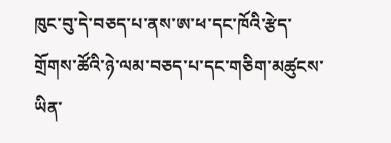ཁུང་བུ་དེ་བཅད་པ་ནས་ཨ་ཕ་དང་ཁོའི་རྩེད་གྲོགས་ཚོའི་ཉེ་ལམ་བཅད་པ་དང་གཅིག་མཚུངས་ཡིན་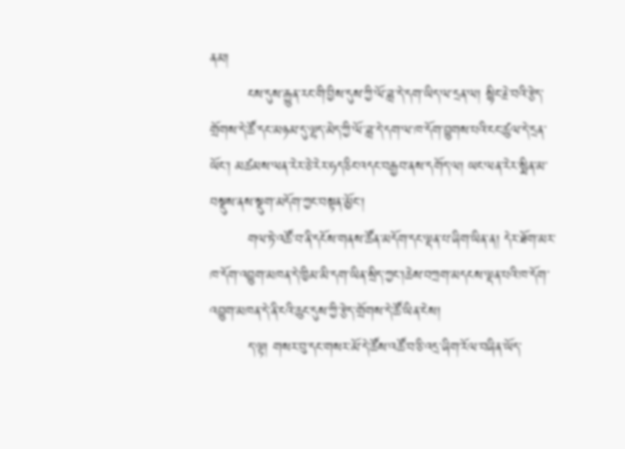ནམ།
        ངས་དུས་རྒྱུན་རང་གི་བྱིས་དུས་ཀྱི་ལོ་ཟླ་དེ་དག་ཡིད་ལ་དྲན་ལ། སྙིང་རྗེ་བའི་རྩེད་གྲོགས་དེ་ཚོ་དང་མཉམ་དུ་ལྷད་མེད་ཀྱི་ལོ་ཟླ་དེ་དག་ལ་ཁ་དོག་བྱུགས་པའི་ངང་ཚུལ་དེ་དྲན་ཡོང་། མཚམས་ལན་རེར་ཅེ་རེར་ཧད་ཅིང་འདང་བརྒྱབ་ནས་དགོད་ལ། ཡང་ལན་རེར་སྨིན་མ་བསྡུས་ནས་སྡུག་མདོག་ཀྱང་བསྟན་མྱོང་།
        གལ་ཏེ་འཚོ་བ་ནི་དངོས་གནས་ཚོན་མདོག་དང་ལྡན་པ་ཞིག་ཡིན་ན། དེར་ཐོག་མར་ཁ་དོག་འབྱུག་མཁན་དེ་ཁྱིམ་མི་དག་ཡིན་སྲིད་ཀྱང་།ཆེས་བཀྲག་མདངས་ལྡན་པའི་ཁ་དོག་འབྱུག་མཁན་དེ་ནི་ངའི་ཆུང་དུས་ཀྱི་རྩེད་གྲོགས་དེ་ཚོ་ཡིན་ངེས།
        ད་ལྟ། གསར་བུ་དང་གསར་མོ་དེ་ཚོས་འཚོ་བ་ཅི་འདྲ་ཞིག་རོལ་བཞིན་ཡོད་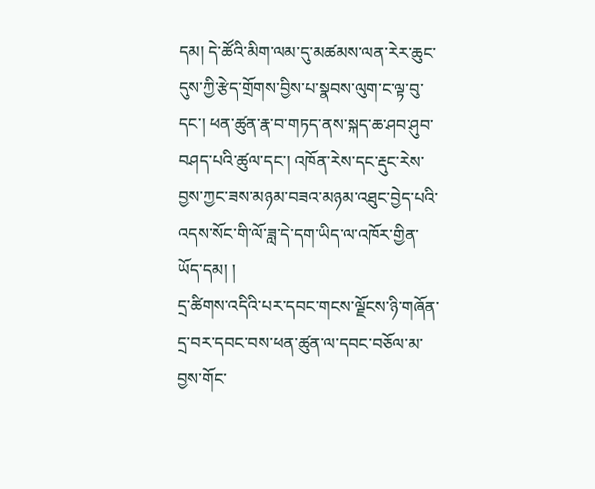དམ། དེ་ཚོའི་མིག་ལམ་དུ་མཚམས་ལན་རེར་ཆུང་དུས་ཀྱི་རྩེད་གྲོགས་བྱིས་པ་སྣབས་ལུག་ང་ལྟ་བུ་དང་། ཕན་ཚུན་རྣ་བ་གཏད་ནས་སྐད་ཆ་ཤབ་ཤུབ་བཤད་པའི་ཚུལ་དང་། འཁོན་རེས་དང་རྡུང་རེས་བྱས་ཀྱང་ཟས་མཉམ་བཟའ་མཉམ་འཐུང་བྱེད་པའི་འདས་སོང་གི་ལོ་ཟླ་དེ་དག་ཡིད་ལ་འཁོར་གྱིན་ཡོད་དམ། །
དྲ་ཚིགས་འདིའི་པར་དབང་གངས་ལྗོངས་ཉི་གཞོན་དྲ་བར་དབང་བས་ཕན་ཚུན་ལ་དབང་བཅོལ་མ་བྱས་གོང་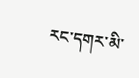རང་དགར་མི་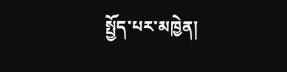སྤྱོད་པར་མཁྱེན།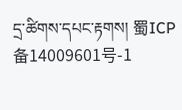དྲ་ཚིགས་དཔང་རྟགས། 蜀ICP备14009601号-1